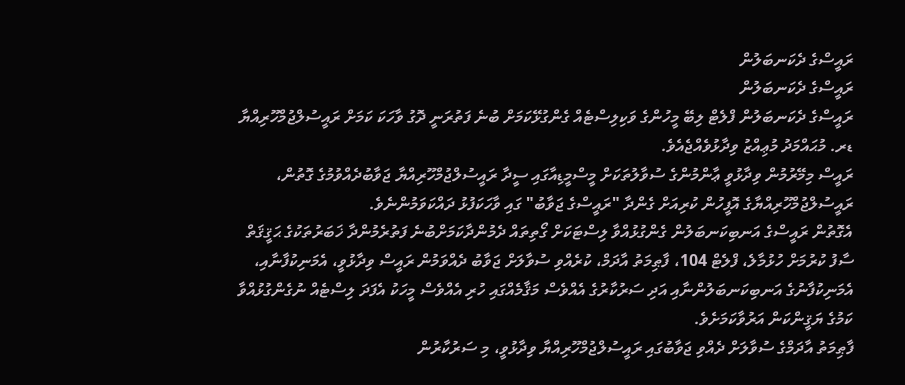ރައީސްގެ ދެކަނބަލުން
ރައީސްގެ ދެކަނބަލުން
ރައީސްގެ ދެކަނބަލުން ފްލެޓް ލިބޭ މީހުންގެ ވަކިލިސްޓެއް ގެންގުޅޭކަމަށް ބުނެ ފަތުރަނީ ދޮގު ވާހަކަ ކަމަށް ރައީސުލްޖުމްހޫރިއްޔާ ޑރ. މުޙައްމަދު މުޢިއްޒު ވިދާޅުވެއްޖެއެވެ.
ރައީސް މިމޭރުމުން ވިދާޅުވީ ޢާންމުންގެ ސުވާލުތަކަށް މީސްމީޑިއާގައި ސީދާ ރައީސުލްޖުމްހޫރިއްޔާ ޖަވާބުދެއްވުމުގެ ގޮތުން، ރައީސުލްޖުމްހޫރިއްޔާގެ އޮފީހުން ކުރިއަށް ގެންދާ "ރައީސްގެ ޖަވާބު" ގައި ވާހަކަފުޅު ދައްކަވަމުންނެވެ.
އެގޮތުން ރައީސްގެ އަނބިކަނބަލުން ގެންގުޅުއްވާ ލިސްޓަކަށް ގޯތިތައް ދެމުންދާކަމަށްބުނެ ފަތުރެމުންދާ ޚަބަރުތަކުގެ ޙަޤީޤަތް ސާފު ކުރުމަށް ހުޅުމާލެ، ފްލެޓް 104، ފާޠިމަތު އާދަމް، ކުރެއްވި ސުވާލަށް ޖަވާބު ދެއްވަމުން ރައީސް ވިދާޅުވީ، އެމަނިކުފާނާއި، އެމަނިކުފާނުގެ އަނބިކަނބަލުންނާއި އަދި ސަރުކާރުގެ އެއްވެސް މަޤާމެއްގައި ހުރި އެއްވެސް މީހަކު އެފަދަ ލިސްޓެއް ނުގެންގުޅުއްވާ ކަމުގެ ޔަޤީންކަން އަރުވާކަމަށެވެ.
ފާޠިމަތު އާދަމްގެ ސުވާލަށް ދެއްވި ޖަވާބުގައި ރައީސުލްޖުމްހޫރިއްޔާ ވިދާޅުވީ، މި ސަރުކާރުން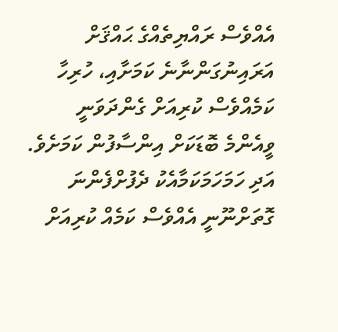އެއްވެސް ރައްޔިތެއްގެ ޙައްޤަށް އަރައިނުގަންނާނެ ކަމަށާއި، ހުރިހާ ކަމެއްވެސް ކުރިއަށް ގެންދަވަނީ ވީއެންމެ ބޮޑަކަށް އިންސާފުން ކަމަށެވެ. އަދި ހަމަހަމަކަމާއެކު ދެފުށްފެންނަ ގޮތަށްނޫނީ އެއްވެސް ކަމެއް ކުރިއަށް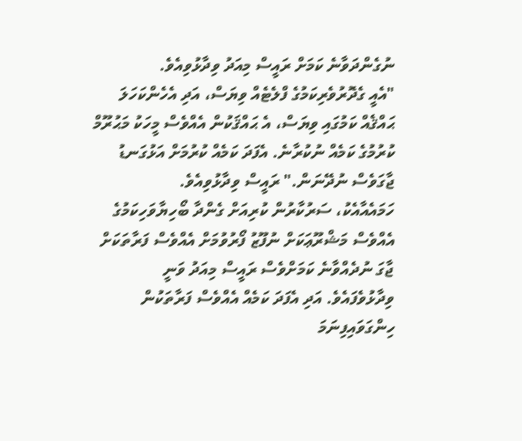ނުގެންދަވާނެ ކަމަށް ރައީސް މިއަދު ވިދާޅުވިއެވެ.
"އެއީ ގެދޮރުވެރިކަމުގެ ފްލެޓެއް ވިޔަސް، އަދި އެހެންކަހަލަ ޙައްޤެއް ކަމުގައި ވިޔަސް، އެ ޙައްޤަކުން އެއްވެސް މީހަކު މަޙުރޫމް ކުރުމުގެ ކަމެއް ނުކުރާނެ. އެފަދަ ކަމެއް ކުރުމަށް އަޅުގަނޑު ޖާގަވެސް ނުދޭނަން." ރައީސް ވިދާޅުވިއެވެ.
ހަމައެއާއެކު، ސަރުކާރުން ކުރިއަށް ގެންދާ ބޯހިޔާވަހިކަމުގެ އެއްވެސް މަޝްރޫޢަކަށް ނުފޫޒު ފޯރުވުމަށް އެއްވެސް ފަރާތަކަށް ޖާގަ ނުދެއްވާނެ ކަމަށްވެސް ރައީސް މިއަދު ވަނީ ވިދާޅުވެފައެވެ. އަދި އެފަދަ ކަމެއް އެއްވެސް ފަރާތަކުން ހިންގަވައިފިނަމަ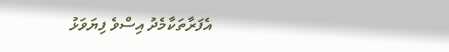އެފަރާތަކާމެދު އިސްވެ ފިޔަވަޅު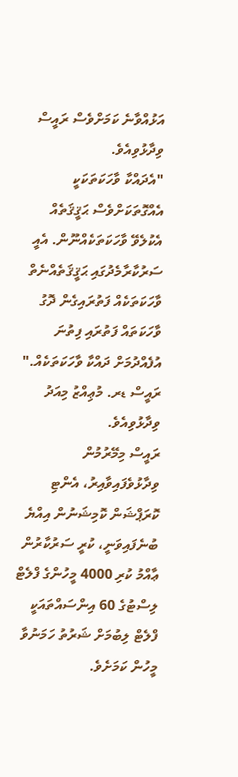އަޅުއްވާނެ ކަމަށްވެސް ރައީސް ވިދާޅުވިއެވެ.
"އެދައްކާ ވާހަކަތަކަކީ އެއްގޮތަކަށްވެސް ޙަޤީޤަތެއް އެކުލެވޭ ވާހަކަތަކެއްނޫން. އެއީ ސަރުކާރާމެދުގައި ޙަޤީޤަތެއްނެތް ވާހަކަތަކެއް ފަތުރައިގެން ދޮގު ވާހަކަތައް ފަތުރައި ފިތުނަ އުފެއްދުމަށް ދައްކާ ވާހަކަތަކެއް." ރައީސް ޑރ. މުޢިއްޒު މިއަދު ވިދާޅުވިއެވެ.
ރައީސް މިމޭރުމުން ވިދާޅުވެފައިވާއިރު، އެންޓި ކޮރަޕްޝަން ކޮމިޝަނުން އިއްޔެ ބުނެފައިވަނީ، ކުރީ ސަރުކާރުން ޢާއްމު ކުރި 4000 މީހުންގެ ފްލެޓް ލިސްޓުގެ 60 އިންސައްތައަކީ ފްލެޓް ލިބުމަށް ޝަރުތު ހަމަނުވާ މީހުން ކަމަށެވެ.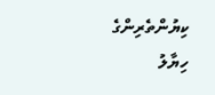ކިޔުންތެރިންގެ ހިޔާލު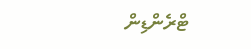ޓްރެންޑިން